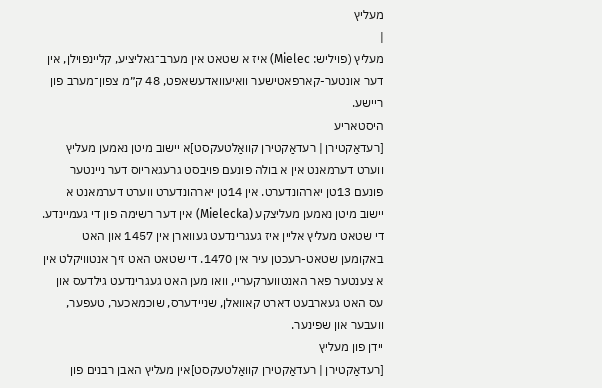מעליץ
|
מעליץ (פויליש: Mielec) איז א שטאט אין מערב־גאליציע, קליינפוילן, אין דער אונטער-קארפאטישער וואיעוואדעשאפט, 48 ק״מ צפון־מערב פון ריישע.
היסטאריע
[רעדאַקטירן | רעדאַקטירן קוואַלטעקסט]א יישוב מיטן נאמען מעליץ ווערט דערמאנט אין א בולה פונעם פויבסט גרעגאריוס דער ניינטער פונעם 13טן יארהונדערט. אין 14טן יארהונדערט ווערט דערמאנט א יישוב מיטן נאמען מעליצקע (Mielecka) אין דער רשימה פון די געמיינדע. די שטאט מעליץ אליין איז געגרינדעט געווארן אין 1457 און האט באקומען שטאט-רעכטן עיר אין 1470. די שטאט האט זיך אנטוויקלט אין א צענטער פאר האנטווערקעריי, וואו מען האט געגרינדעט גילדעס און עס האט געארבעט דארט קאוואלן, שניידערס, שוכמאכער, טעפער, וועבער און שפינער.
יידן פון מעליץ
[רעדאַקטירן | רעדאַקטירן קוואַלטעקסט]אין מעליץ האבן רבנים פון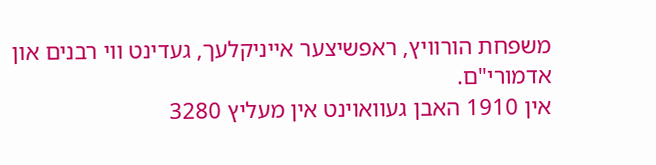משפחת הורוויץ, ראפשיצער אייניקלעך, געדינט ווי רבנים און אדמורי"ם.
אין 1910 האבן געוואוינט אין מעליץ 3280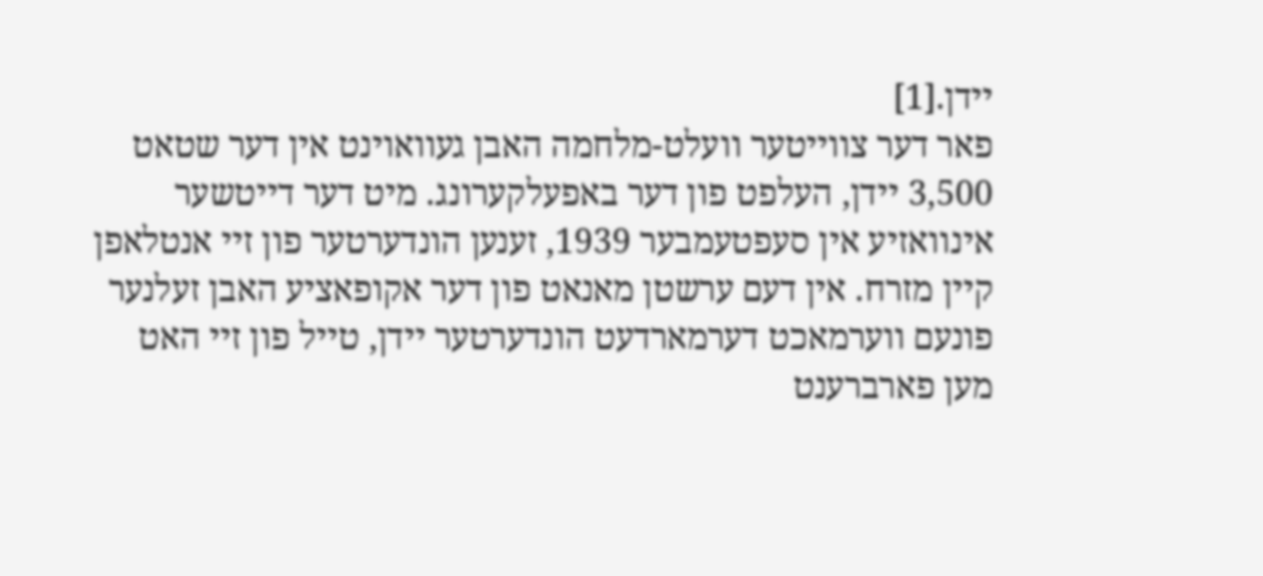יידן.[1]
פאר דער צווייטער וועלט-מלחמה האבן געוואוינט אין דער שטאט 3,500 יידן, העלפט פון דער באפעלקערונג. מיט דער דייטשער אינוואזיע אין סעפטעמבער 1939, זענען הונדערטער פון זיי אנטלאפן קיין מזרח. אין דעם ערשטן מאנאט פון דער אקופאציע האבן זעלנער פונעם ווערמאכט דערמארדעט הונדערטער יידן, טייל פון זיי האט מען פארברענט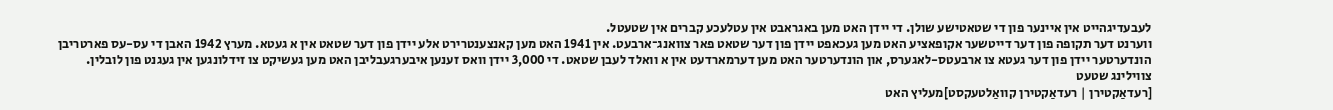לעבעדיגהייט אין איינער פון די שטאטישע שולן. די יידן האט מען באגראבט אין עטלעכע קברים אין שטעטל.
ווערנט דער תקופה פון דער דייטשער אקופאציע האט מען געכאפט יידן פון דער שטאט פאר צוואנג־ארבעט. אין 1941 האט מען קאנצענטרירט אלע יידן פון דער שטאט אין א געטא. מערץ 1942 האבן די עס-עס פארטריבן הונדערטער יידן פון דער געטא צו ארבעטס-לאגערס, און הונדערטער האט מען דערמארדעט אין א וואלד לעבן שטאט. די 3,000 יידן וואס זענען איבערגעבליבן האט מען געשיקט צו זידלונגען אין געגנט פון לובלין.
צווילינג שטעט
[רעדאַקטירן | רעדאַקטירן קוואַלטעקסט]מעליץ האט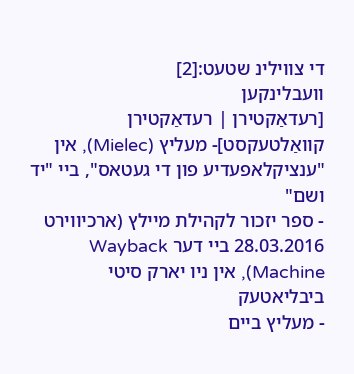די צווילינ שטעט:[2]
וועבלינקען
[רעדאַקטירן | רעדאַקטירן קוואַלטעקסט]- מעליץ (Mielec), אין "ענציקלאפעדיע פון די געטאס", ביי "יד ושם"
- ספר יזכור לקהילת מיילץ (ארכיווירט 28.03.2016 ביי דער Wayback Machine), אין ניו יארק סיטי ביבליאטעק
- מעליץ ביים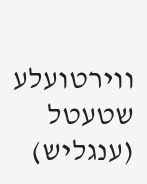ווירטועלע שטעטל (ענגליש)